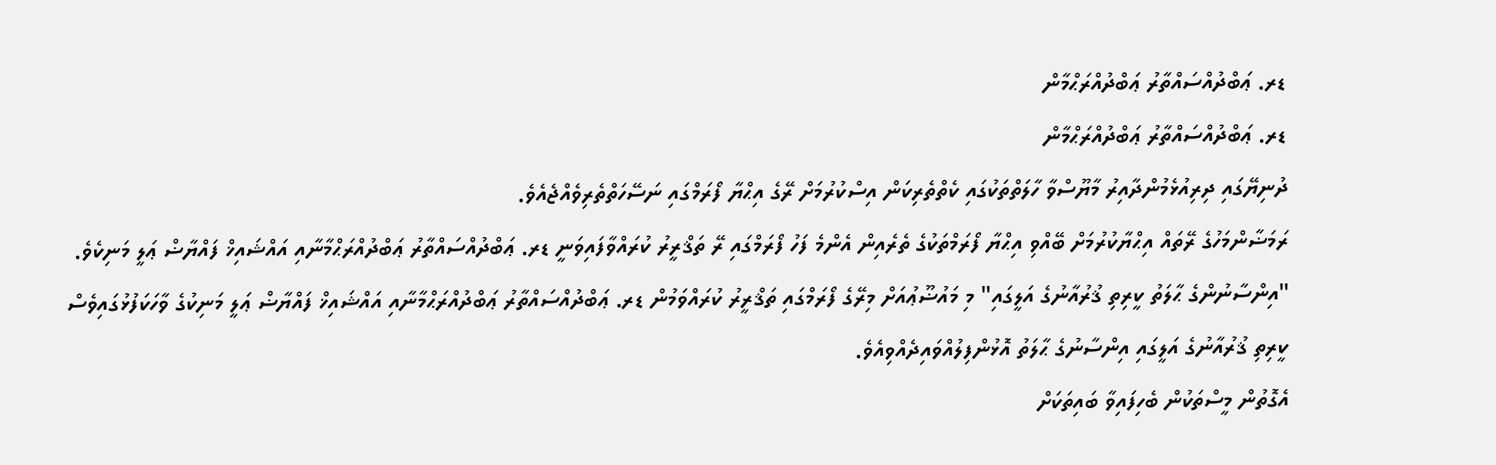ޑރ. ޢަބްދުއްސައްތާރު ޢަބްދުއްރަޙްމާން
ޑރ. ޢަބްދުއްސައްތާރު ޢަބްދުއްރަޙްމާން
ދުނިޔޭގައި ދިރިއުޅެމުންދާއިރު މާޔޫސްވާ ހާލަތްތަކުގައި ކެތްތެރިކަން އިސްކުރުމަށް ރޭގެ އިޙްޔާ ފޯރަމްގައި ނަސޭހަތްތެރިވެއްޖެއެވެ.
ރަމަޟާންމަހުގެ ރޭތައް އިޙްޔާކުރުމަށް ބޭއްވި އިޙްޔާ ފޯރަމްތަކުގެ ތެރެއިން އެންމެ ފަހު ފޯރަމްގައި ރޭ ތަޤްރީރު ކުރައްވާފައިވަނީ ޑރ. ޢަބްދުއްސައްތާރު ޢަބްދުއްރަޙްމާނާއި އައްޝައިޚް ފައްޔާޟް ޢަލީ މަނިކެވެ.
"އިންސާނުންގެ ޙާލަތު ކީރިތި ޤުރުއާނުގެ އަލީގައި" މި މައުޟޫޢުއަށް މިރޭގެ ފޯރަމްގައި ތަޤްރީރު ކުރައްވަމުން ޑރ. ޢަބްދުއްސައްތާރު ޢަބްދުއްރަޙްމާނާއި އައްޝައިޚް ފައްޔާޟް ޢަލީ މަނިކުގެ ވާހަކަފުޅުގައިވެސް ކީރިތި ޤުރުއާނުގެ އަލީގައި އިންސާނުގެ ޙާލަތު އޮޅުންފިލުއްވައިދެއްވިއެވެ.
އެގޮތުން މީސްތަކުން ބެހިފައިވާ ބައިތަކަށް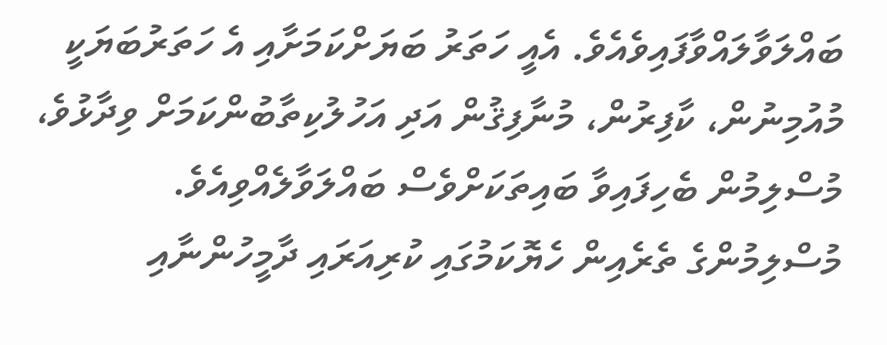ބައްލަވާލައްވާފައިވެއެވެ. އެއީ ހަތަރު ބަޔަށްކަމަށާއި އެ ހަތަރުބަޔަކީ މުއުމިނުން، ކާފިރުން، މުނާފިޤުން އަދި އަހުލުކިތާބުންކަމަށް ވިދާޅުވެ، މުސްލިމުން ބެހިފައިވާ ބައިތަކަށްވެސް ބައްލަވާލެއްވިއެވެ.
މުސްލިމުންގެ ތެރެއިން ހެޔޮކަމުގައި ކުރިއަރައި ދާމީހުންނާއި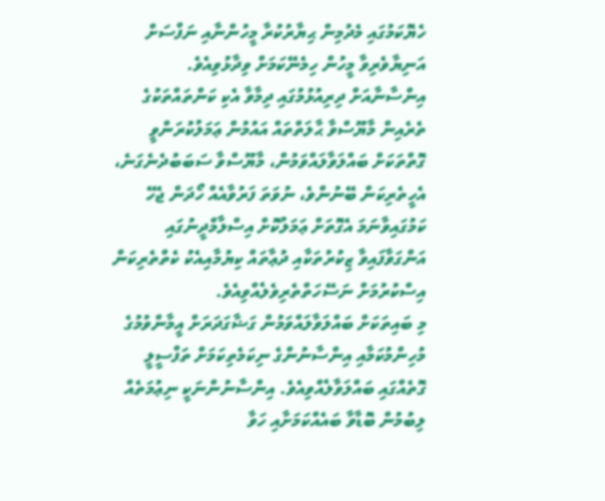ހެޔޮކަމުގައި މެދުމިން ޙިޔާރުކުރާ މީހުންނާއި ނަފްސަށް އަނިޔާވެރިވާ މީހުން ހިމެނޭކަމަށް ވިދާޅުވިއެވެ.
އިންސާނާއަށް ދިރިއުޅުމުގައި ދިމާވާ އެކި ކަންތައްތަކުގެ ތެރެއިން މާޔޫސްވާ ޙާލަތްތައް އައުމުން ޢަމަލުކުރަންވީ ގޮތްތަކަށް ބައްލަވާލައްވަމުން، މާޔޫސްވާ ސަބަބުދެނެގަނެ، އެހީތެރިކަން ބޭނުންވެ، ނުވަތަ ފަރުވާއެއް ހޯދަން ޖެހޭ ކަމުގައިވާނަމަ އެގޮތަށް ޢަމަލުކޮށް އިސްލާމްދީނުގައި އަންގަވާފައިވާ ޒިކުރުތަކާއި ދުޢާތައް ކިޔުމާއިއެކު ކެތްތެރިކަން އިސްކުރުމަށް ނަސޭހަތްތެރިވެލެއްވިއެވެ.
މި ބައިތަކަށް ބައްލަވާލައްވަމުން ގަޟާގަދަރަށް އީމާންވުމުގެ މުހިންމުކަމާއި އިންސާނުންގެ ނިކަމެތިކަމަށް ތަފްސީލީ ގޮތެއްގައި ބައްލަވާލެއްވިއެވެ. އިންސާނުންނަކީ ނިޢުމަތެއް ލިބުމުން ބޮޑާވާ ބައެއްކަމަށާއި ހަވާ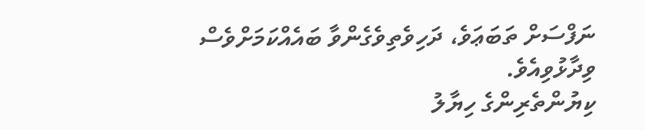ނަފްސަށް ތަބަޢަވެ، ދަހިވެތިވެގެންވާ ބައެއްކަމަށްވެސް ވިދާޅުވިއެވެ.
ކިޔުންތެރިންގެ ހިޔާލު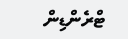ޓްރެންޑިން